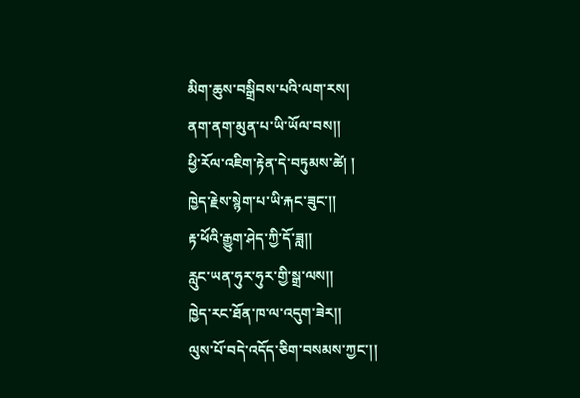མིག་ཆུས་བསྒྲིབས་པའི་ལག་རས།
ནག་ནག་མུན་པ་ཡི་ཡོལ་བས།།
ཕྱི་རོལ་འཇིག་རྟེན་དེ་བཏུམས་ཚེ། །
ཁྱེད་རྗེས་སྙེག་པ་ཡི་རྐང་ཟུང་།།
རྟ་ཕོའི་རྒྱུག་ཤེད་ཀྱི་དོ་ཟླ།།
རླུང་ཡན་ཧུར་ཧུར་གྱི་སྒྲ་ལས།།
ཁྱེད་རང་ཐོན་ཁ་ལ་འདུག་ཟེར།།
ལུས་པོ་བདེ་འདོད་ཅིག་བསམས་ཀྱང་།།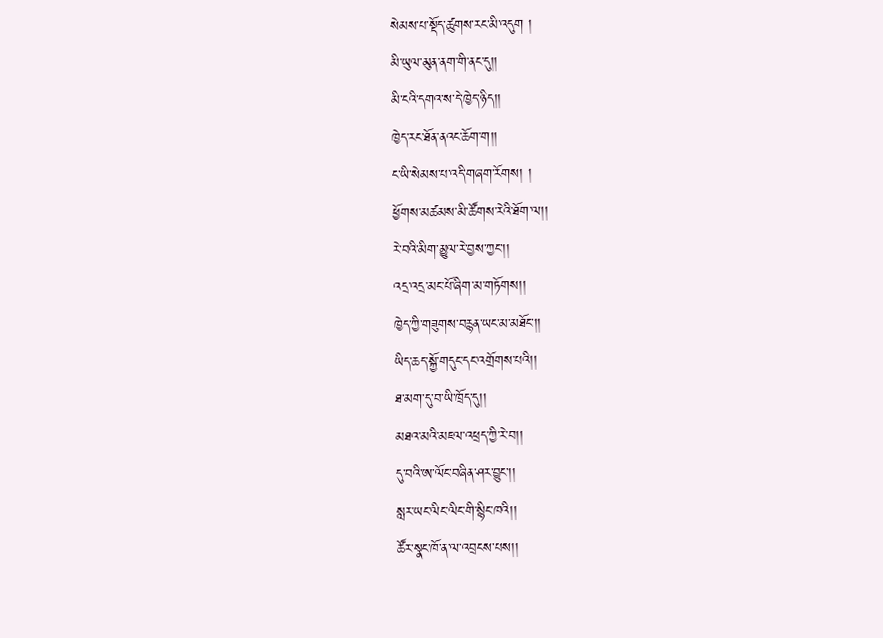སེམས་པ་སྡོད་ཚུགས་རང་མི་འདུག །
མི་ཡུལ་མུན་ནག་གི་ནང་དུ།།
མི་ངའི་དགའ་ས་དེ་ཁྱེད་ཉིད།།
ཁྱེད་རང་ཐོན་ནའང་ཆོག་ག།།
ང་ཡི་སེམས་པ་འདི་གཞག་རོགས། །
ཕྱོགས་མཚམས་མི་ཚོགས་རེའི་ཐོག་ལ།།
རེ་བའི་མིག་མྱུལ་རེ་བྱས་ཀྱང་།།
འདྲ་འདྲ་མང་པོ་ཞིག་མ་གཏོགས།།
ཁྱེད་ཀྱི་གཟུགས་བརྙན་ཡང་མ་མཐོང་།།
ཡིད་ཆད་སྐྱོ་གདུང་དང་འགྲོགས་པའི།།
ཐ་མག་དུ་བ་ཡི་ཁྲོད་དུ།།
མཐའ་མའི་མཇལ་འཕྲད་ཀྱི་རེ་བ།།
དུ་བའི་ཨ་ལོང་བཞིན་ཤར་བྱུང་།།
སླར་ཡང་ལིང་ལིང་གི་སྙིང་ཁའི།།
ཚོར་སྣང་ཁོ་ན་ལ་འབྲངས་པས།།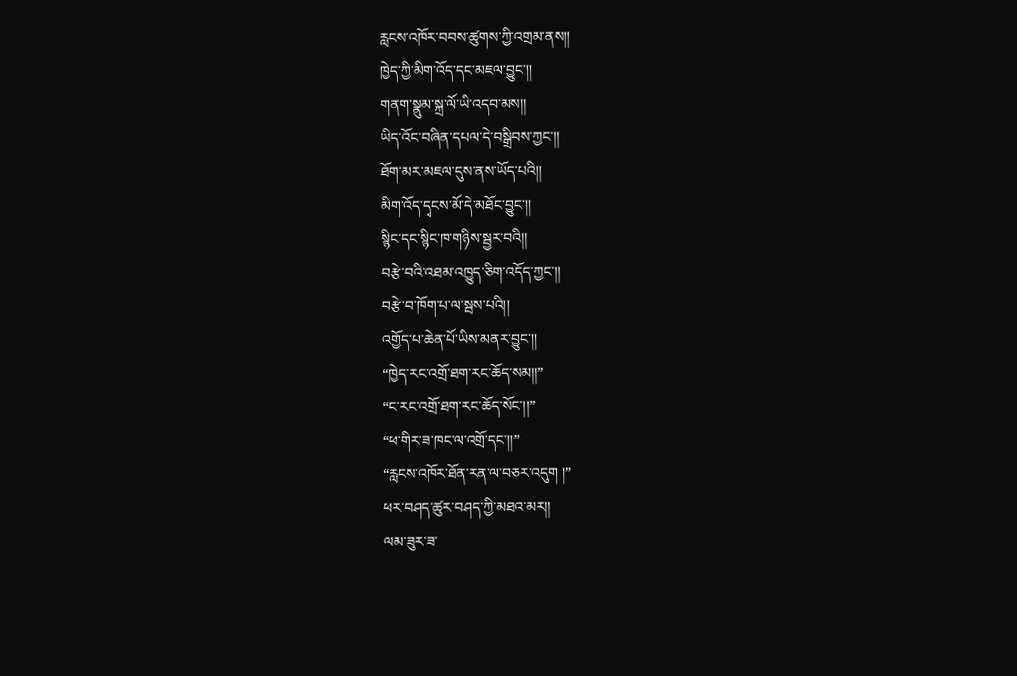རླངས་འཁོར་བབས་ཚུགས་ཀྱི་འགྲམ་ནས།།
ཁྱེད་ཀྱི་མིག་འོད་དང་མཇལ་བྱུང་།།
གནག་སྣུམ་སྐྲ་ལོ་ཡི་འདབ་མས།།
ཡིད་འོང་བཞིན་དཔལ་དེ་བསྒྲིབས་ཀྱང་།།
ཐོག་མར་མཇལ་དུས་ནས་ཡོད་པའི།།
མིག་འོད་དྭངས་མོ་དེ་མཐོང་བྱུང་།།
སྙིང་དང་སྙིང་ཁ་གཉིས་སྦྱར་བའི།།
བརྩེ་བའི་འཐམ་འཁྱུད་ཅིག་འདོད་ཀྱང་།།
བརྩེ་བ་ཁོག་པ་ལ་སྦས་པའི།།
འགྱོད་པ་ཆེན་པོ་ཡིས་མནར་བྱུང་།།
“ཁྱེད་རང་འགྲོ་ཐག་རང་ཆོད་སམ།།”
“ང་རང་འགྲོ་ཐག་རང་ཆོད་སོང་།།”
“ཕ་གིར་ཟ་ཁང་ལ་འགྲོ་དང་།།”
“རླངས་འཁོར་ཐོན་རན་ལ་བཅར་འདུག །”
ཕར་བཤད་ཚུར་བཤད་ཀྱི་མཐའ་མར།།
ལམ་ཟུར་ཟ་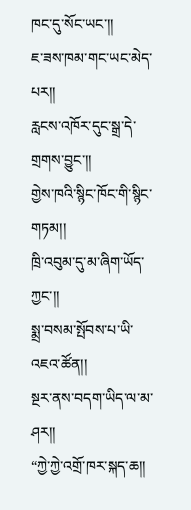ཁང་དུ་སོང་ཡང་།།
ཇ་ཟས་ཁམ་གང་ཡང་མེད་པར།།
རླངས་འཁོར་དུང་སྒྲ་དེ་གྲགས་བྱུང་།།
གྱེས་ཁའི་སྙིང་ཁོང་གི་སྙིང་གཏམ།།
ཁྲི་འབུམ་དུ་མ་ཞིག་ཡོད་ཀྱང་།།
སྨྲ་བསམ་སྤོབས་པ་ཡི་འཇའ་ཚོན།།
སྔར་ནས་བདག་ཡིད་ལ་མ་ཤར།།
“ཀྱེ་ཀྱེ་འགྲོ་ཁར་སྐད་ཆ།།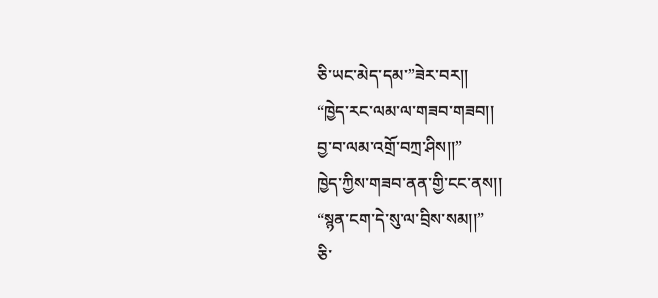ཅི་ཡང་མེད་དམ་”ཟེར་བར།།
“ཁྱེད་རང་ལམ་ལ་གཟབ་གཟབ།།
བྱ་བ་ལམ་འགྲོ་བཀྲ་ཤིས།།”
ཁྱེད་ཀྱིས་གཟབ་ནན་གྱི་ངང་ནས།།
“སྙན་ངག་དེ་སུ་ལ་བྲིས་སམ།།”
ཅི་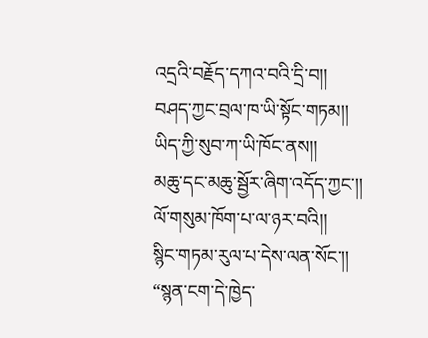འདྲའི་བརྗོད་དཀའ་བའི་དྲི་བ།།
བཤད་ཀྱང་བྲལ་ཁ་ཡི་སྟོང་གཏམ།།
ཡིད་ཀྱི་སུབ་ཀ་ཡི་ཁོང་ནས།།
མཆུ་དང་མཆུ་སྦྱོར་ཞིག་འདོད་ཀྱང་།།
ལོ་གསུམ་ཁོག་པ་ལ་ཉར་བའི།།
སྙིང་གཏམ་རུལ་པ་དེས་ལན་སོང་།།
“སྙན་ངག་དེ་ཁྱེད་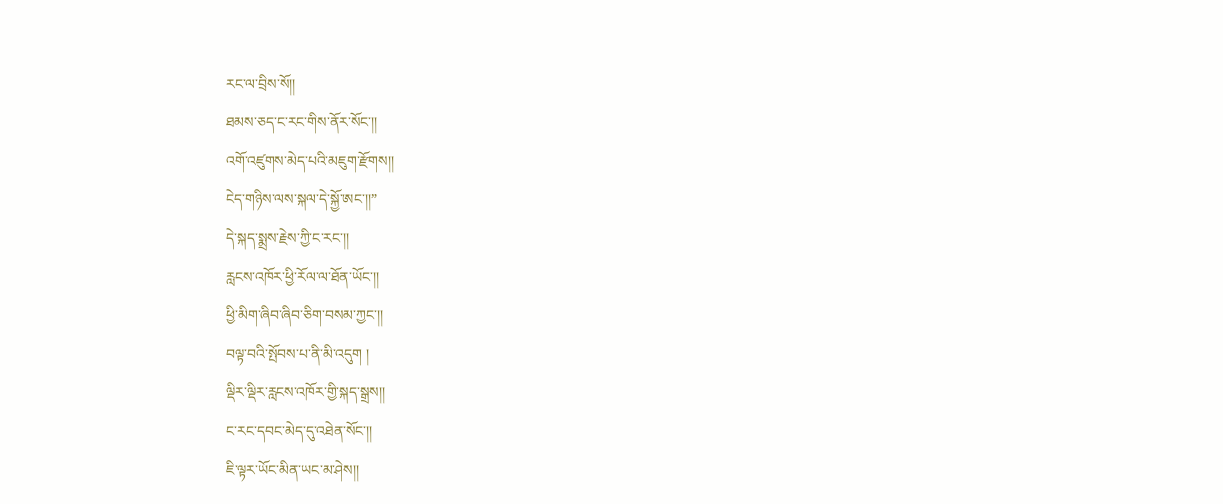རང་ལ་བྲིས་སོ།།
ཐམས་ཅད་ང་རང་གིས་ནོར་སོང་།།
འགོ་འཛུགས་མེད་པའི་མཇུག་རྫོགས།།
ངེད་གཉིས་ལས་སྐལ་དེ་སྐྱོ་ཨང་།།”
དེ་སྐད་སྨྲས་རྗེས་ཀྱི་ང་རང་།།
རླངས་འཁོར་ཕྱི་རོལ་ལ་ཐོན་ཡོང་།།
ཕྱི་མིག་ཞིབ་ཞིབ་ཅིག་བསམ་ཀྱང་།།
བལྟ་བའི་སྤོབས་པ་ནི་མི་འདུག །
ལྡིར་ལྡིར་རླངས་འཁོར་གྱི་སྐད་སྒྲས།།
ང་རང་དབང་མེད་དུ་འཐེན་སོང་།།
ཇི་ལྟར་ཡོང་མིན་ཡང་མ་ཤེས།།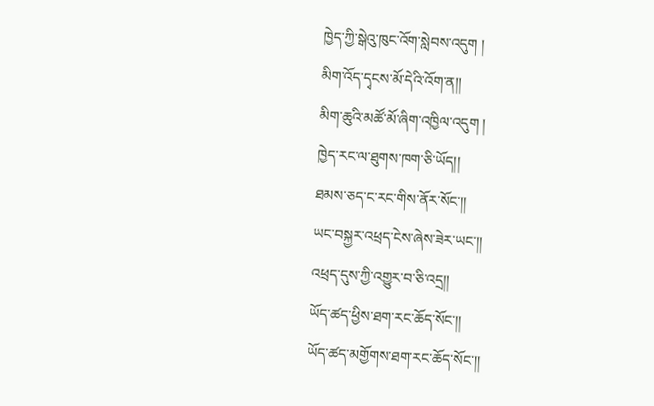ཁྱེད་ཀྱི་སྒེའུ་ཁུང་འོག་སླེབས་འདུག །
མིག་འོད་དྭངས་མོ་དེའི་འོག་ན།།
མིག་ཆུའི་མཚོ་མོ་ཞིག་འཁྱིལ་འདུག །
ཁྱེད་རང་ལ་ཐུགས་ཁག་ཅི་ཡོད།།
ཐམས་ཅད་ང་རང་གིས་ནོར་སོང་།།
ཡང་བསྐྱར་འཕྲད་ངེས་ཞེས་ཟེར་ཡང་།།
འཕྲད་དུས་ཀྱི་འགྱུར་བ་ཅི་འདྲ།།
ཡོད་ཚད་ཕྱིས་ཐག་རང་ཆོད་སོང་།།
ཡོད་ཚད་མགྱོགས་ཐག་རང་ཆོད་སོང་།།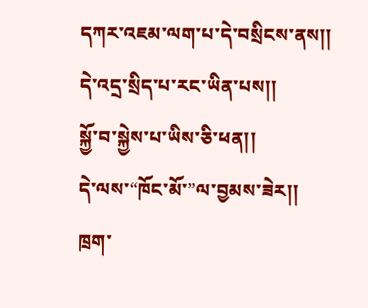དཀར་འཇམ་ལག་པ་དེ་བསྲིངས་ནས།།
དེ་འདྲ་སྲིད་པ་རང་ཡིན་པས།།
སྐྱོ་བ་སྐྱེས་པ་ཡིས་ཅི་ཕན།།
དེ་ལས་“ཁོང་མོ་”ལ་བྱམས་ཟེར།།
ཁྲག་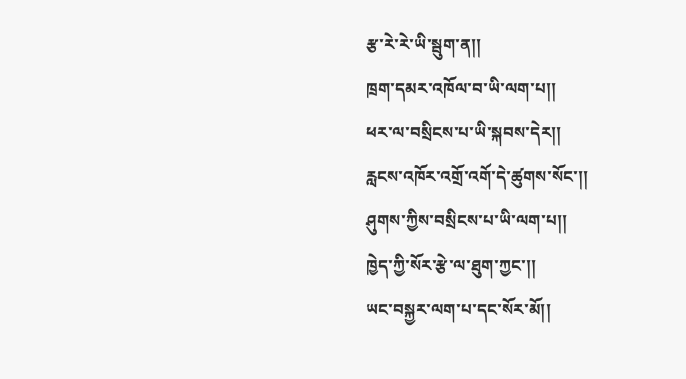རྩ་རེ་རེ་ཡི་སྦུག་ན།།
ཁྲག་དམར་འཁོལ་བ་ཡི་ལག་པ།།
ཕར་ལ་བསྲིངས་པ་ཡི་སྐབས་དེར།།
རླངས་འཁོར་འགྲོ་འགོ་དེ་ཚུགས་སོང་།།
ཤུགས་ཀྱིས་བསྲིངས་པ་ཡི་ལག་པ།།
ཁྱེད་ཀྱི་སོར་རྩེ་ལ་ཐུག་ཀྱང་།།
ཡང་བསྐྱར་ལག་པ་དང་སོར་མོ།།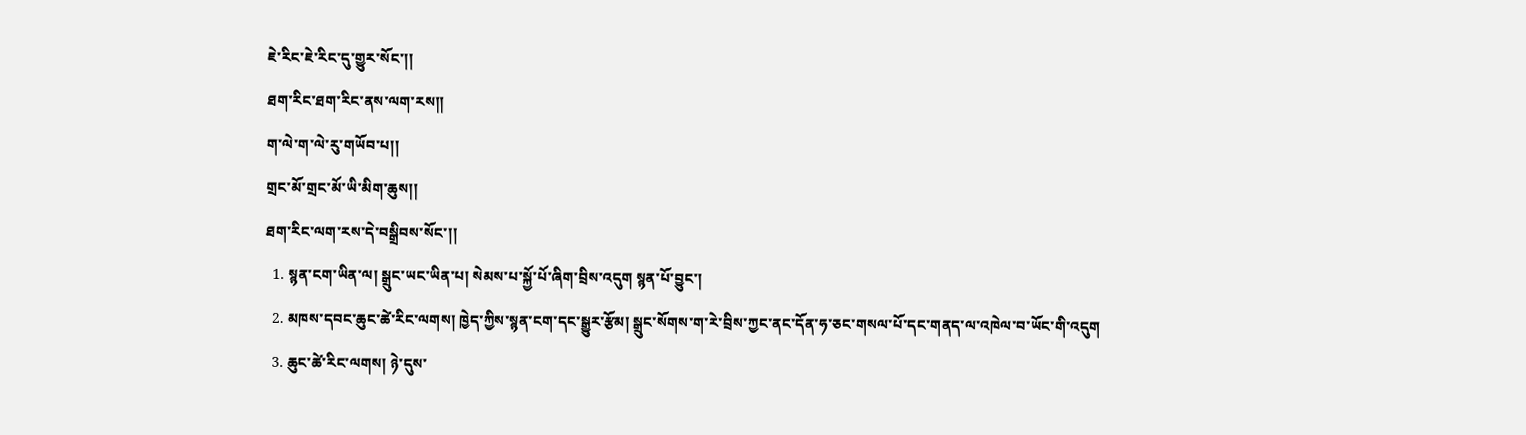ཇེ་རིང་ཇེ་རིང་དུ་གྱུར་སོང་།།
ཐག་རིང་ཐག་རིང་ནས་ལག་རས།།
ག་ལེ་ག་ལེ་རུ་གཡོབ་པ།།
གྲང་མོ་གྲང་མོ་ཡི་མིག་ཆུས།།
ཐག་རིང་ལག་རས་དེ་བསྒྲིབས་སོང་།།
  1. སྙན་ངག་ཡིན་ལ། སྒྲུང་ཡང་ཡིན་པ། སེམས་པ་སྐྱོ་པོ་ཞིག་བྲིས་འདུག སྙན་པོ་བྱུང་།
  2. མཁས་དབང་ཆུང་ཚེ་རིང་ལགས། ཁྱེད་ཀྱིས་སྙན་ངག་དང་སྒྱུར་རྩོམ། སྒྲུང་སོགས་ག་རེ་བྲིས་ཀྱང་ནང་དོན་ཧ་ཅང་གསལ་པོ་དང་གནད་ལ་འཁེལ་བ་ཡོང་གི་འདུག
  3. ཆུང་ཚེ་རིང་ལགས། ཉེ་དུས་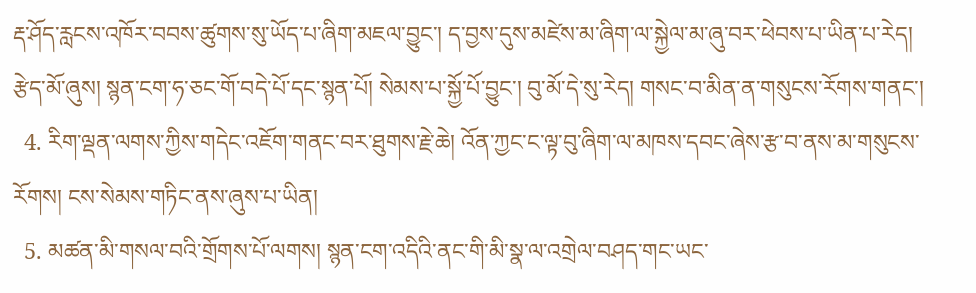རྡ་ཤོད་རླངས་འཁོར་བབས་ཚུགས་སུ་ཡོད་པ་ཞིག་མཇལ་བྱུང་། ད་བྱས་དུས་མཛེས་མ་ཞིག་ལ་སྐྱེལ་མ་ཞུ་བར་ཕེབས་པ་ཡིན་པ་རེད། རྩེད་མོ་ཞུས། སྙན་ངག་ཧ་ཅང་གོ་བདེ་པོ་དང་སྙན་པོ། སེམས་པ་སྐྱོ་པོ་བྱུང་། བུ་མོ་དེ་སུ་རེད། གསང་བ་མིན་ན་གསུངས་རོགས་གནང་།
  4. རིག་ལྡན་ལགས་ཀྱིས་གདེང་འཇོག་གནང་བར་ཐུགས་རྗེ་ཆེ། འོན་ཀྱང་ང་ལྟ་བུ་ཞིག་ལ་མཁས་དབང་ཞེས་རྩ་བ་ནས་མ་གསུངས་རོགས། ངས་སེམས་གཏིང་ནས་ཞུས་པ་ཡིན།
  5. མཚན་མི་གསལ་བའི་གྲོགས་པོ་ལགས། སྙན་ངག་འདིའི་ནང་གི་མི་སྣ་ལ་འགྲེལ་བཤད་གང་ཡང་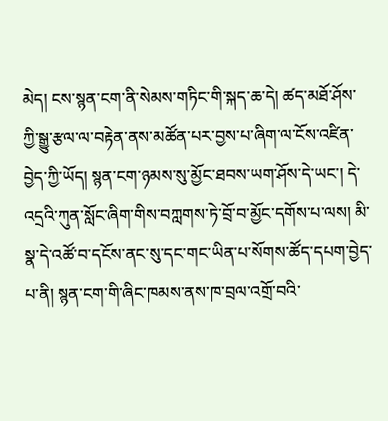མེད། ངས་སྙན་ངག་ནི་སེམས་གཏིང་གི་སྐད་ཆ་དེ། ཚད་མཐོ་ཤོས་ཀྱི་སྒྱུ་རྩལ་ལ་བརྟེན་ནས་མཚོན་པར་བྱས་པ་ཞིག་ལ་ངོས་འཛིན་བྱེད་ཀྱི་ཡོད། སྙན་ངག་ཉམས་སུ་མྱོང་ཐབས་ཡག་ཤོས་དེ་ཡང་། དེ་འདྲའི་ཀུན་སློང་ཞིག་གིས་བཀླགས་ཏེ་བྲོ་བ་མྱོང་དགོས་པ་ལས། མི་སྣ་དེ་འཚོ་བ་དངོས་ནང་སུ་དང་གང་ཡིན་པ་སོགས་ཚོད་དཔག་བྱེད་པ་ནི། སྙན་ངག་གི་ཞིང་ཁམས་ནས་ཁ་བྲལ་འགྲོ་བའི་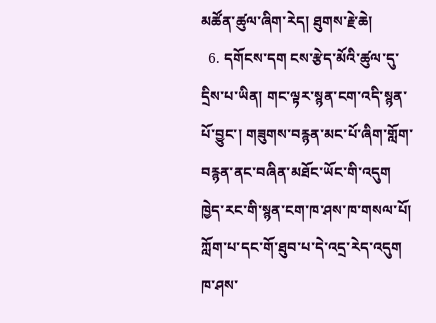མཚོན་ཚུལ་ཞིག་རེད། ཐུགས་རྗེ་ཆེ།
  6. དགོངས་དག ངས་རྩེད་མོའི་ཚུལ་དུ་དྲིས་པ་ཡིན། གང་ལྟར་སྙན་ངག་འདི་སྙན་པོ་བྱུང་། གཟུགས་བརྙན་མང་པོ་ཞིག་གློག་བརྙན་ནང་བཞིན་མཐོང་ཡོང་གི་འདུག ཁྱེད་རང་གི་སྙན་ངག་ཁ་ཤས་ཁ་གསལ་པོ། ཀློག་པ་དང་གོ་ཐུབ་པ་དེ་འདྲ་རེད་འདུག ཁ་ཤས་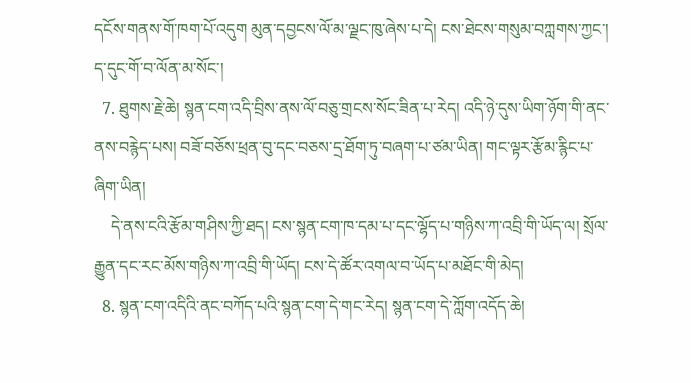དངོས་གནས་གོ་ཁག་པོ་འདུག མུན་དབྱངས་ལོ་མ་ལྗང་ཁུ་ཞེས་པ་དེ། ངས་ཐེངས་གསུམ་བཀླགས་ཀྱང་། ད་དུང་གོ་བ་ལོན་མ་སོང་།
  7. ཐུགས་རྗེ་ཆེ། སྙན་ངག་འདི་བྲིས་ནས་ལོ་བཅུ་གྲངས་སོང་ཟིན་པ་རེད། འདི་ཉེ་དུས་ཡིག་ཉོག་གི་ནང་ནས་བརྙེད་པས། བཟོ་བཅོས་ཕྲན་བུ་དང་བཅས་དྲ་ཐོག་ཏུ་བཞག་པ་ཙམ་ཡིན། གང་ལྟར་རྩོམ་རྙིང་པ་ཞིག་ཡིན།
    དེ་ནས་ངའི་རྩོམ་གཤིས་ཀྱི་ཐད། ངས་སྙན་ངག་ཁ་དམ་པ་དང་ལྷོད་པ་གཉིས་ཀ་འབྲི་གི་ཡོད་ལ། སྲོལ་རྒྱུན་དང་རང་མོས་གཉིས་ཀ་འབྲི་གི་ཡོད། ངས་དེ་ཚོར་འགལ་བ་ཡོད་པ་མཐོང་གི་མེད།
  8. སྙན་ངག་འདིའི་ནང་བཀོད་པའི་སྙན་ངག་དེ་གང་རེད། སྙན་ངག་དེ་ཀློག་འདོད་ཆེ།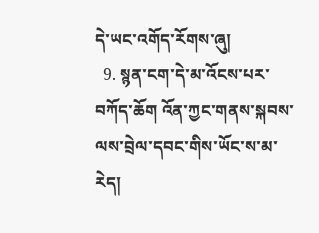དེ་ཡང་འགོད་རོགས་ཞུ།
  9. སྙན་ངག་དེ་མ་འོངས་པར་བཀོད་ཆོག འོན་ཀྱང་གནས་སྐབས་ལས་བྲེལ་དབང་གིས་ཡོང་ས་མ་རེད།